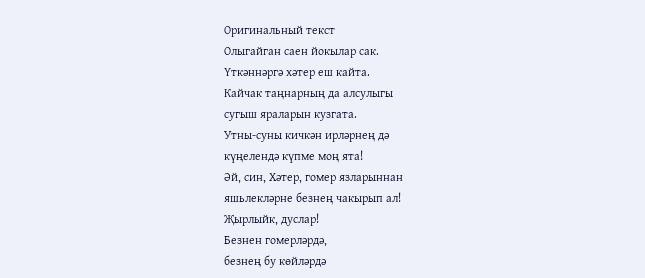Оригинальный текст
Олыгайган саен йокылар сак.
Үткәннәргә хәтер еш кайта.
Кайчак таңнарның да алсулыгы
сугыш яраларын кузгата.
Утны-суны кичкән ирләрнең дә
күңелендә күпме моң ята!
Әй, син, Хәтер, гомер язларыннан
яшьлекләрне безнең чакырып ал!
Җырлыйк, дуслар!
Безнен гомерләрдә,
безнең бу көйләрдә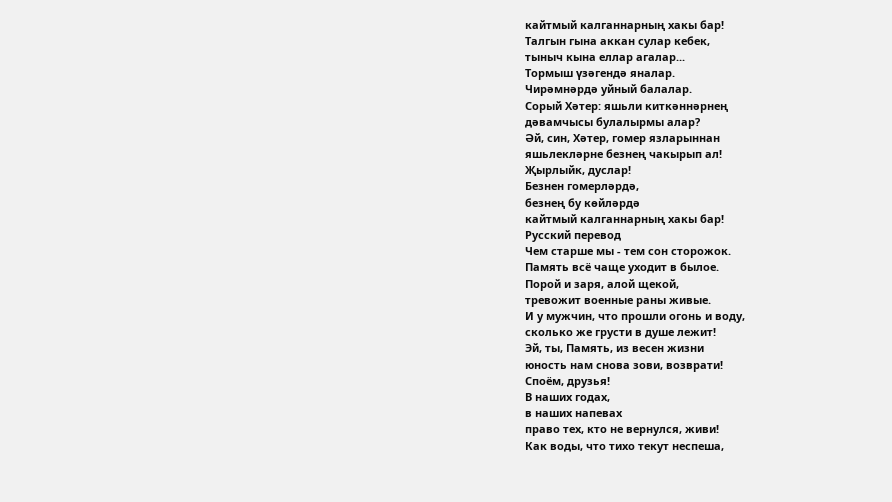кайтмый калганнарның хакы бар!
Талгын гына аккан сулар кебек,
тыныч кына еллар агалар...
Тормыш үзәгендә яналар.
Чирәмнәрдә уйный балалар.
Сорый Хәтер: яшьли киткәннәрнең
дәвамчысы булалырмы алар?
Әй, син, Хәтер, гомер язларыннан
яшьлекләрне безнең чакырып ал!
Җырлыйк, дуслар!
Безнен гомерләрдә,
безнең бу көйләрдә
кайтмый калганнарның хакы бар!
Русский перевод
Чем старше мы - тем сон сторожок.
Память всё чаще уходит в былое.
Порой и заря, алой щекой,
тревожит военные раны живые.
И у мужчин, что прошли огонь и воду,
сколько же грусти в душе лежит!
Эй, ты, Память, из весен жизни
юность нам снова зови, возврати!
Споём, друзья!
В наших годах,
в наших напевах
право тех, кто не вернулся, живи!
Как воды, что тихо текут неспеша,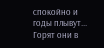спокойно и годы плывут...
Горят они в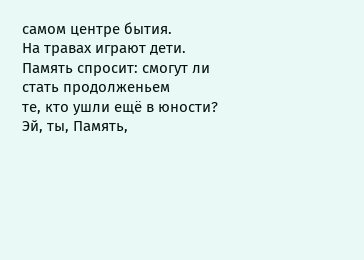самом центре бытия.
На травах играют дети.
Память спросит: смогут ли стать продолженьем
те, кто ушли ещё в юности?
Эй, ты, Память,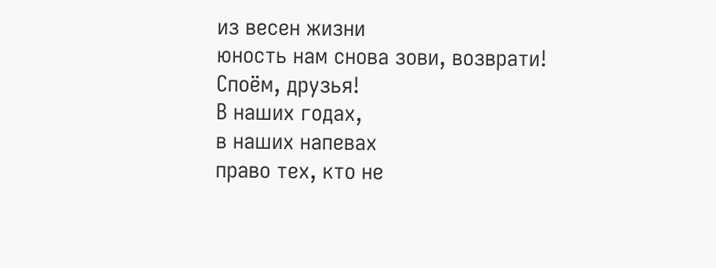из весен жизни
юность нам снова зови, возврати!
Споём, друзья!
В наших годах,
в наших напевах
право тех, кто не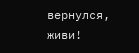вернулся, живи!